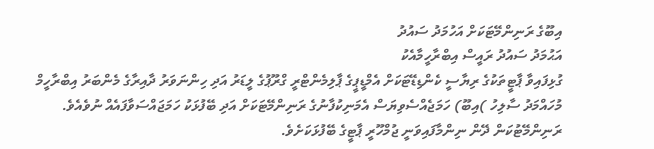އިބޫގެ ރަނިންމޭޓަކަށް އަހުމަދު ސައުދު
އަޙުމަދު ސައުދު ރައީސް އިބްރާހީމާއެކު
ގުޅިފައިވާ ޕާޓީތަކުގެ ރިޔާސީ ކެންޑިޑޭޓަކަށް އެމްޑީޕީގެ ޕާލިމެންޓްރީ ގްރޫޕުގެ ލީޑަރު އަދި ހިންނަވަރު ދާއިރާގެ މެންބަރު އިބްރާހީމް މުހައްމަދު ސާލިހު )އިބޫ) ހަމަޖެއްސެވިޔަސް އެމަނިކުފާނުގެ ރަނިންމޭޓަކަށް އަދި ބޭފުޅަކު ހަމަޖައްސަވާފައެއް ނުވެއެވެ. ރަނިންމޭޓުކަން ދޭން ނިންމާފައިވަނީ ޖުމްހޫރީ ޕާޓީގެ ބޭފުޅަކަށެވެ.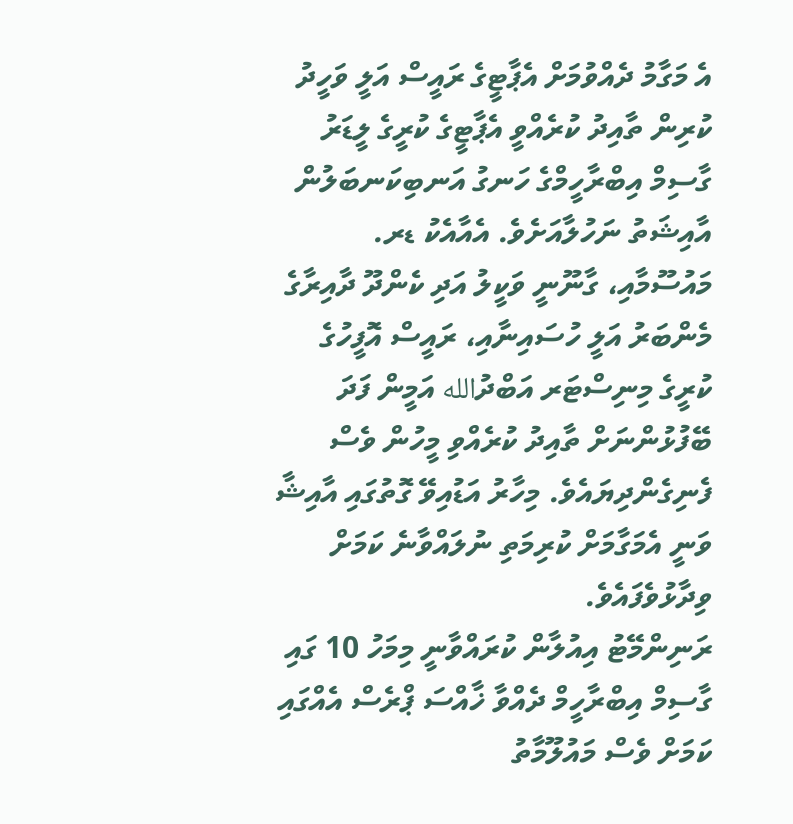އެ މަގާމު ދެއްވުމަށް އެޕާޓީގެ ރައީސް އަލީ ވަހީދު ކުރިން ތާއިދު ކުރެއްވީ އެޕާޓީގެ ކުރީގެ ލީޑަރު ގާސިމް އިބްރާހީމްގެ ހަނގު އަނބިކަނބަލުން އާއިޝަތު ނަހުލާއަށެވެ. އެއާއެކު ޑރ. މައުސޫމާއި، ގާނޫނީ ވަކީލު އަދި ކެންދޫ ދާއިރާގެ މެންބަރު އަލީ ހުސައިނާއި، ރައީސް އޮފީހުގެ ކުރީގެ މިނިސްޓަރ އަބްދުالله އަމީން ފަދަ ބޭފުޅުންނަށް ތާއިދު ކުރެއްވި މީހުން ވެސް ފެނިގެންދިޔައެވެ. މިހާރު އަޑުއިވޭ ގޮތުގައި އާއިޝާ ވަނީ އެމަގާމަށް ކުރިމަތި ނުލައްވާނެ ކަމަށް ވިދާޅުވެފައެވެ.
ރަނިންމޭޓު އިއުލާން ކުރައްވާނީ މިމަހު 10 ގައި ގާސިމް އިބްރާހީމް ދެއްވާ ޚާއްސަ ޕްރެސް އެއްގައި ކަމަށް ވެސް މައުލޫމާތު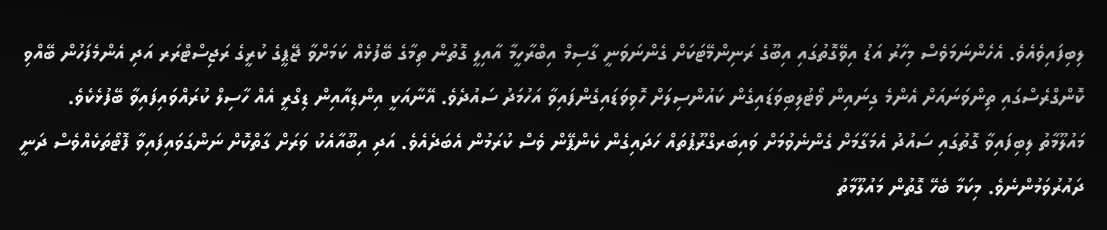ލިބިފައިވެއެވެ. އެހެންނަމަވެސް މިހާރު އަޑު އިވޭގޮތުގައި އިބޫގެ ރަނިންމޭޓަކަށް ގެންނަވަނީ ގާސިމް އިބްރާހީމާ އާއިލީ ގޮތުން ތިމާގެ ބޭފުޅެއް ކަމަށްވާ ޖޭޕީގެ ކުރީގެ ރަޖިސްޓްރަރ އަދި އެންމެފަހުން ބޭއްވި ކޮންގްރެސްގައި ތިންވަނައަށް އެންމެ ގިނައިން ވޯޓުލިބިވަޑައިގެން ކައުންސިލަށް ހޮވިވަޑައިގެންފައިވާ އަހުމަދު ސައުދެވެ. އޭނާއަކީ އިންޑިއާއިން ޑިގްރީ އެއް ހާސިލް ކުރައްވައިފައިވާ ބޭފުޅެކެވެ.
މައުލޫމާތު ލިބިފައިވާ ގޮތުގައި ސައުދު އެމަގާމަށް ގެންނެވުމަށް ވައިބަރގްރޫޕުތައް ހަދައިގެން ކެންޕޭން ވެސް ކުރަމުން އެބަދެއެވެ. އަދި އިބޫއާއެކު ވަރަށް ގާތްކޮށް ނަންގަވައިފައިވާ ފޮޓޯތަކެއްވެސް ދަނީ ދައުރުވަމުންނެވެ. މިކަމާ ބެހޭ ގޮތުން މައުލޫމާތު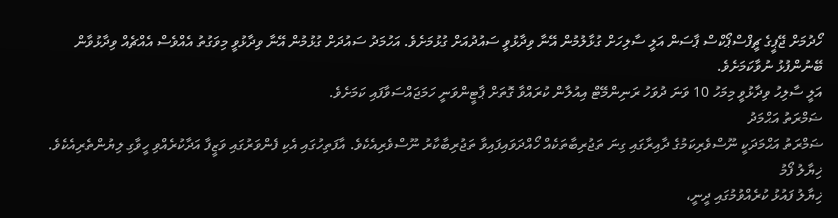ހޯދުމަށް ޖޭޕީގެ ޗީފްސްޕޯކްސް ޕާސަން އަލީ ސާލިހަށް ގުޅާލުމުން އޭނާ ވިދާޅުވީ ސައުދުއަށް ގުޅުމަށެވެ. އަހުމަދު ސައުދަށް ގުޅުމުން އޭނާ ވިދާޅުވީ މިވަގުތު އެއްވެސް އެއްޗެއް ވިދާޅުވާން ބޭނުންފުޅު ނުވާކަމަށެވެ.
އަލީ ސާލިހު ވިދާޅުވީ މިމަހު 10 ވަނަ ދުވަހު ރަނިންމޭޓް އިއުލާން ކުރައްވާ ގޮތަށް ޕާޓީންވަނީ ހަމަޖައްސަވާފައި ކަމަށެވެ.
ޟަމްރަތު އަޙްމަދު
ޟަމްރަތު އަޙްމަދަކީ ނޫސްވެރިކަމުގެ ދާއިރާގައި ގިނަ ތަޖުރިބާތަކެއް ހޯއްދަވައިފައިވާ ތަޖުރިބާކާރު ނޫސްވެރިއެކެވެ. އާފަތިހުގައި އެކި ފެންވަރުގައި ވަޒީފާ އަދާކުރެއްވި ހީވާގި ލިޔުންތެރިއެކެވެ.
ޚިޔާލު ފޯމު
ޚިޔާލު ފައުޅު ކުރެއްވުމުގައި ދީނީ،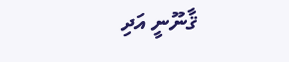ޤާނޫނީ އަދި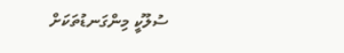ސުލޫކީ މިންގަނޑުތަކަށް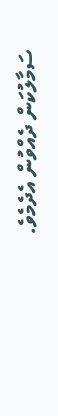ސަމާލުކަން ދެއްވުން އެދެމެވެ.